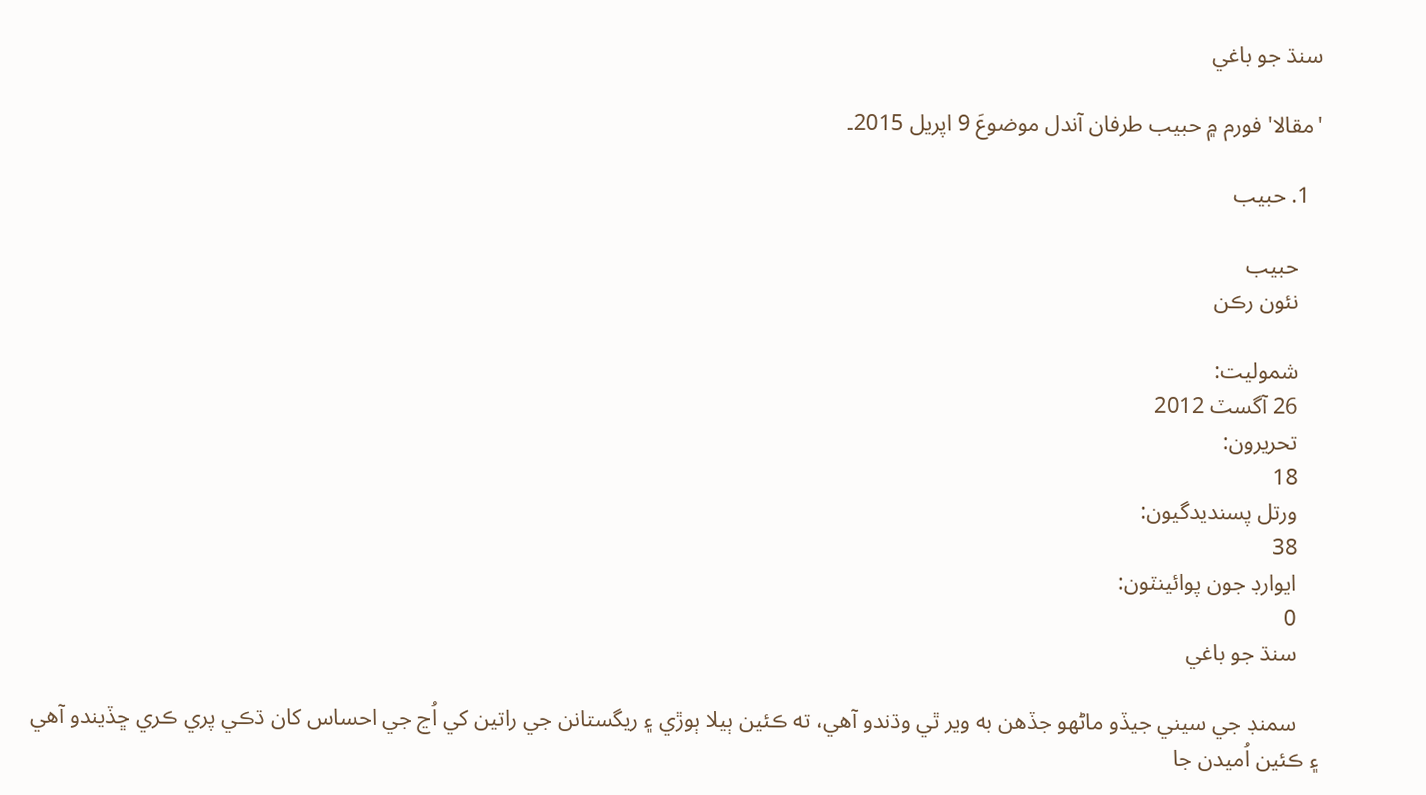سنڌ جو باغي

'مقالا' فورم ۾ حبيب طرفان آندل موضوعَ 9 اپريل 2015۔

  1. حبيب

    حبيب
    نئون رڪن

    شموليت:
    26 آگسٽ 2012
    تحريرون:
    18
    ورتل پسنديدگيون:
    38
    ايوارڊ جون پوائينٽون:
    0
    سنڌ جو باغي

    سمنڊ جي سيني جيڏو ماڻهو جڏهن به وير ٿي وڌندو آهي، ته ڪئين ٻيلا ٻوڙي ۽ ريگستانن جي راتين کي اُڃ جي احساس کان ڌڪي پري ڪري ڇڏيندو آهي ۽ ڪئين اُميدن جا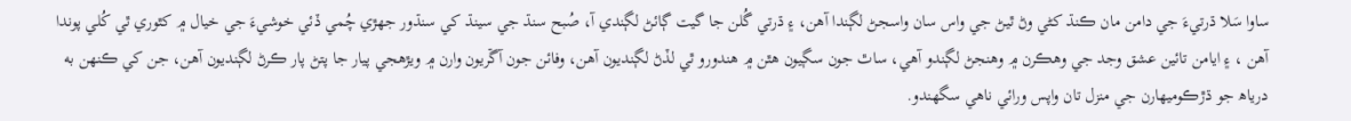ساوا سَلا ڌرتيءَ جي دامن مان ڪنڌ کڻي وڻ ٿيڻ جي واس سان واسجڻ لڳندا آهن، ۽ ڌرتي گُلن جا گيت ڳائڻ لڳندي آ، صُبح سنڌ جي سينڌ کي سنڌور جهڙي چُمي ڏئي خوشيءَ جي خيال ۾ کٿوري ٿي کُلي پوندا آهن ، ۽ ايامن تائين عشق وجد جي وهڪرن ۾ وهنجڻ لڳندو آهي، ساٿ جون سڳيون هٿن ۾ هندورو ٿي لڏڻ لڳنديون آهن، وفائن جون آڱريون وارن ۾ ويڙهجي پيار جا پتڻ پار ڪرڻ لڳنديون آهن، جن کي ڪنهن به درياھ جو ڌڙڪوميهارن جي منزل تان واپس ورائي ناهي سگهندو.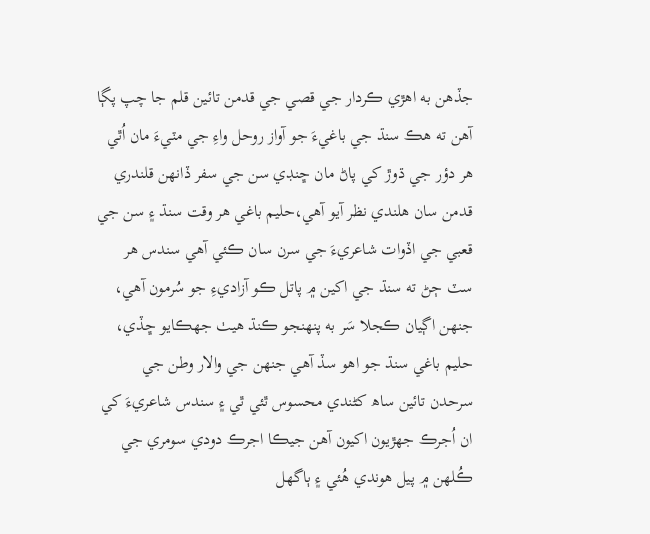جڏهن به اهڙي ڪردار جي قصي جي قدمن تائين قلم جا چپ پڳا آهن ته هڪ سنڌ جي باغيءَ جو آواز روحل واءِ جي مٽيءَ مان اُٿي هر دؤر جي ڌوڙ کي پاڻ مان ڇنڊي سن جي سفر ڏانهن قلندري قدمن سان هلندي نظر آيو آهي،حليم باغي هر وقت سنڌ ۽ سن جي قعبي جي اڏوات شاعريءَ جي سرن سان ڪئي آهي سندس هر سٽ ڄڻ ته سنڌ جي اکين ۾ پاتل ڪو آزاديءِ جو سُرمون آهي، جنهن اڳيان ڪجلا سَر به پنهنجو ڪنڌ هيٺ جهڪايو ڇڏي، حليم باغي سنڌ جو اهو سڏ آهي جنهن جي والار وطن جي سرحدن تائين ساھ کڻندي محسوس ٿئي ٿي ۽ سندس شاعريءَ کي ان اُجرڪ جهڙيون اکيون آهن جيڪا اجرڪ دودي سومري جي ڪُلهن ۾ پيل هوندي هُئي ۽ ٻاگهل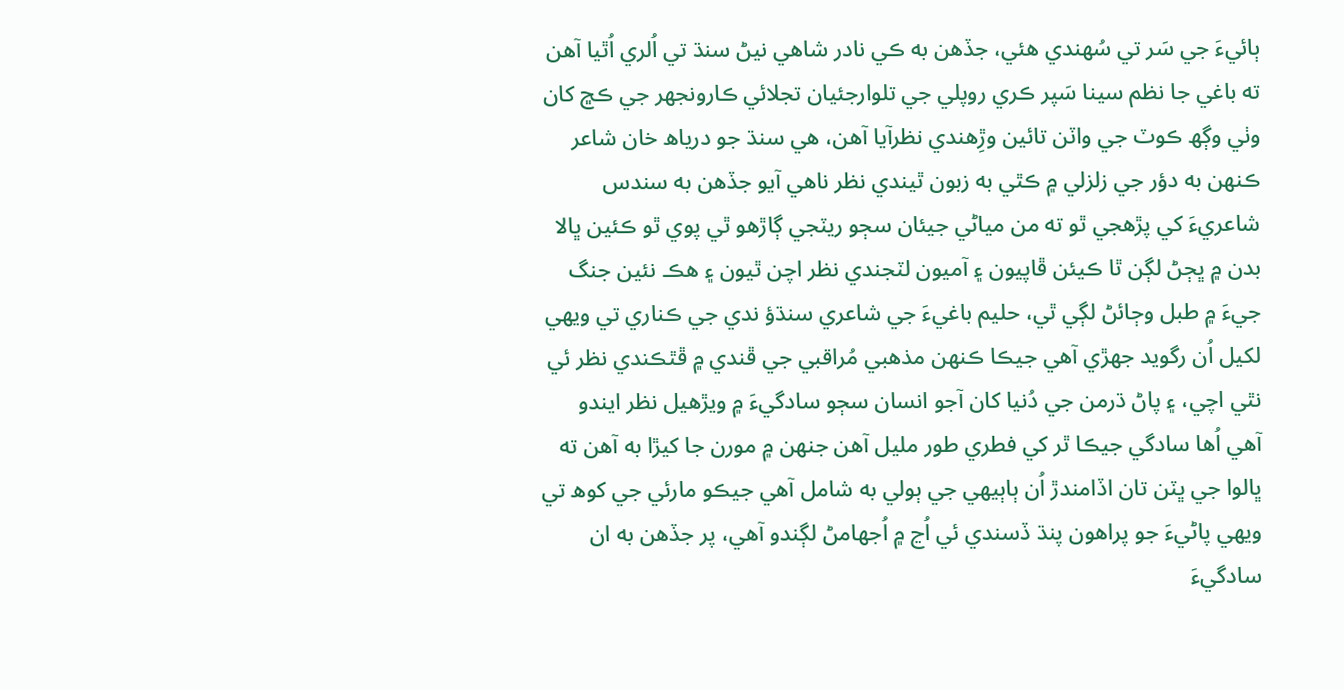ٻائيءَ جي سَر تي سُهندي هئي، جڏهن به ڪي نادر شاھي نيڻ سنڌ تي اُلري اُٿيا آهن ته باغي جا نظم سينا سَپر ڪري روپلي جي تلوارجئيان تجلائي ڪارونجهر جي ڪڇ کان وٺي وڳھ ڪوٽ جي واٽن تائين وڙِهندي نظرآيا آهن، هي سنڌ جو درياھ خان شاعر ڪنهن به دؤر جي زلزلي ۾ ڪٿي به زبون ٿيندي نظر ناهي آيو جڏهن به سندس شاعريءَ کي پڙهجي ٿو ته من مياڻي جيئان سڄو ريٽجي ڳاڙهو ٿي پوي ٿو ڪئين ڀالا بدن ۾ ڀڄڻ لڳن ٿا ڪيئن ڦاپيون ۽ آميون لٽجندي نظر اچن ٿيون ۽ هڪ نئين جنگ جيءَ ۾ طبل وڄائڻ لڳي ٿي، حليم باغيءَ جي شاعري سنڌؤ ندي جي ڪناري تي ويهي لکيل اُن رگويد جهڙي آهي جيڪا ڪنهن مذهبي مُراقبي جي ڦندي ۾ ڦٿڪندي نظر ئي نٿي اچي، ۽ پاڻ ڌرمن جي دُنيا کان آجو انسان سڄو سادگيءَ ۾ ويڙهيل نظر ايندو آهي اُها سادگي جيڪا ٿر کي فطري طور مليل آهن جنهن ۾ مورن جا کيڙا به آهن ته ڀالوا جي ڀٽن تان اڏامندڙ اُن ٻاٻيهي جي ٻولي به شامل آهي جيڪو مارئي جي کوھ تي ويهي پاڻيءَ جو پراهون پنڌ ڏسندي ئي اُڃ ۾ اُجهامڻ لڳندو آهي، پر جڏهن به ان سادگيءَ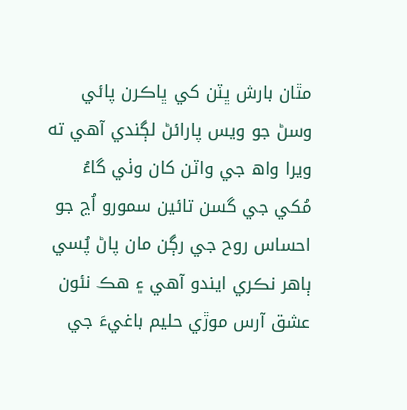مٿان بارش ڀٽن کي ڀاڪرن پائي وسڻ جو ويس پارائڻ لڳندي آهي ته ويرا واھ جي واٽن کان وٺي گاءُ مُکي جي گسن تائين سمورو اُڃ جو احساس روح جي رڳن مان پاڻ پُسي ٻاهر نڪري ايندو آهي ۽ هڪ نئون عشق آرس موڙي حليم باغيءَ جي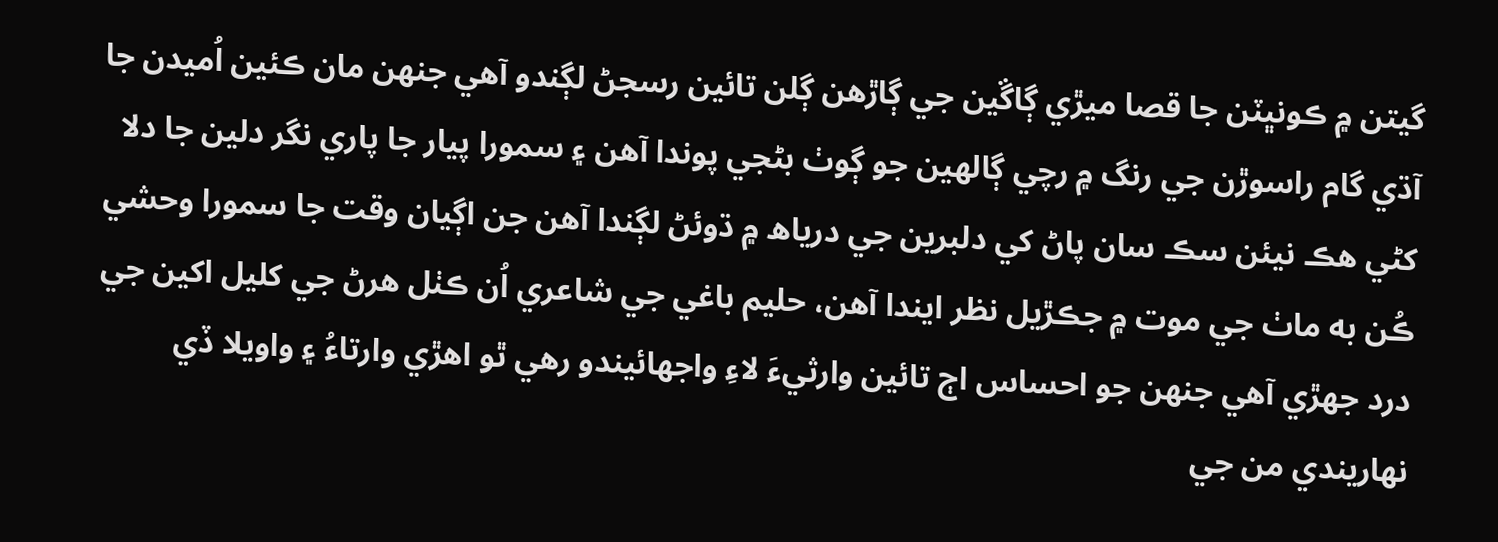گيتن ۾ ڪونڀٽن جا قصا ميڙي ڳاڱين جي ڳاڙهن ڳلن تائين رسجڻ لڳندو آهي جنهن مان ڪئين اُميدن جا آڌي گام راسوڙن جي رنگ ۾ رچي ڳالهين جو ڳوٺ بڻجي پوندا آهن ۽ سمورا پيار جا پاري نگر دلين جا دلا کڻي هڪ نيئن سڪ سان پاڻ کي دلبرين جي درياھ ۾ ڌوئڻ لڳندا آهن جن اڳيان وقت جا سمورا وحشي ڪُن به ماٺ جي موت ۾ جڪڙيل نظر ايندا آهن، حليم باغي جي شاعري اُن ڪٺل هرڻ جي کليل اکين جي درد جهڙي آهي جنهن جو احساس اڄ تائين وارثيءَ لاءِ واجهائيندو رهي ٿو اهڙي وارتاءُ ۽ واويلا ڏي نهاريندي من جي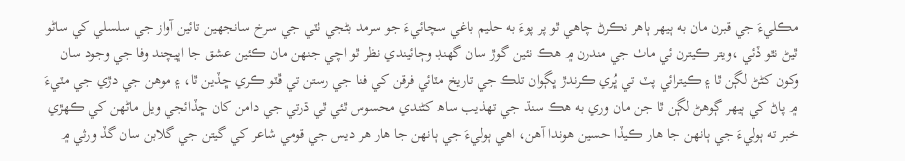مڪليءَ جي قبرن مان به ٻيهر ٻاهر نڪرڻ چاهي ٿو پر پوءَ به حليم باغي سچائيءَ جو سرمد بڻجي ٺٽي جي سرخ سانجهين تائين آواز جي سلسلي کي ساڻو ٿيڻ نٿو ڏئي ،ويتر ڪيترن ئي ماٺ جي مندرن ۾ هڪ نئين گوڙ سان گهنڊ وڄائيندي نظر ٿو اچي جنهن مان ڪئين عشق جا اڀيچند وفا جي وجود سان وکون کڻڻ لڳن ٿا ۽ ڪيترائي پٽ تي ڀُري ڪرندڙ ڀڳوان تلڪ جي تاريخ مٽائي فرقن کي فنا جي رستن تي ڦٽو ڪري ڇڏين ٿا، ۽ موهن جي دڙي جي مٽيءَ ۾ پاڻ کي ٻيهر ڳوهڻ لڳن ٿا جن مان وري به هڪ سنڌ جي تهذيب ساھ کڻندي محسوس ٿئي ٿي ڌرتي جي دامن کان ڇڏائجي ويل ماڻهن کي ڪهڙي خبر ته ٻوليءَ جي ٻانهن جا هار ڪيڏا حسين هوندا آهن، اهي ٻوليءَ جي ٻانهن جا هار هر ديس جي قومي شاعر کي گيتن جي گلابن سان گڏ ورثي ۾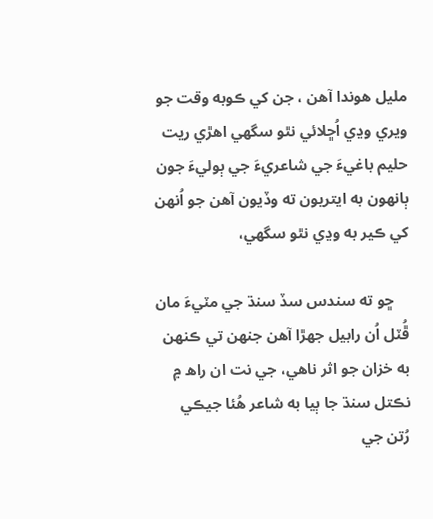مليل هوندا آهن ، جن کي ڪوبه وقت جو ويري وڍي اُڇلائي نٿو سگهي اهڙي ريت حليم باغيءَ جي شاعريءَ جي ٻوليءَ جون ٻانهون به ايتريون ته وڏيون آهن جو اُنهن کي ڪير به وڍي نٿو سگهي،

    ڇو ته سندس سڏ سنڌ جي مٽيءَ مان ڦُٽل اُن رابيل جهڙا آهن جنهن تي ڪنهن به خزان جو اثر ناهي، جي نت ان راھ ۾ نڪتل سنڌ جا ٻيا به شاعر هُئا جيڪي رُتن جي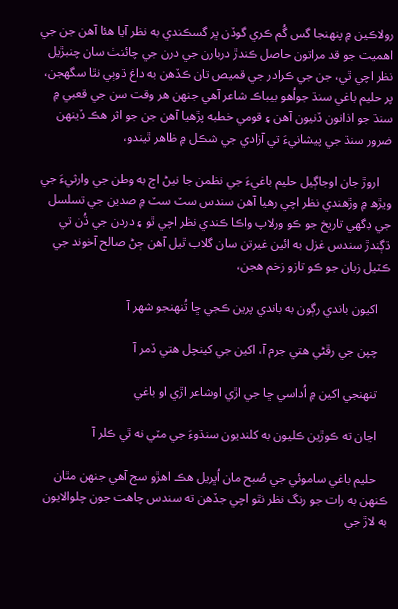رولاڪين ۾ پنهنجا گس گُم ڪري گوڏن ڀر گسڪندي به نظر آيا هئا آهن جن جي اهميت جو قد مراتون حاصل ڪندڙ دربارن جي درن جي چائنٺ سان چنبڙيل نظر اچي ٿي، جن جي ڪرادر جي قميص تان ڪڏهن به داغ ڌوٻي نٿا سگهجن، پر حليم باغي سنڌ جواُهو بيباڪ شاعر آهي جنهن هر وقت سن جي قعبي ۾ سنڌ جو اذانون ڏنيون آهن ۽ قومي خطبه پڙهيا آهن جن جو اثر هڪ ڏينهن ضرور سنڌ جي پيشانيءَ تي آزادي جي شڪل ۾ ظاهر ٿيندو،

    اروڙ جان اوجاڳيل حليم باغيءَ جي نظمن جا نيڻ اڄ به وطن جي وارثيءَ جي ويڙھ ۾ وڙهندي نظر اچي رهيا آهن سندس سٽ سٽ ۾ صدين جي تسلسل جي ڊگهي تاريخ جو ڪو ورلاپ واڪا ڪندي نظر اچي ٿو ۽ دردن جي ڌُن تي ڌڳندڙ سندس غزل به ائين غيرتن سان گلاب ٿيل آهن ڄڻ صالح آخوند جي ڪٽيل زبان جو ڪو تازو زخم هجن،

    اکيون باندي رڳون به باندي پرين ڪجي ڇا تُنهنجو شهر آ

    چپن جي رڦڻي هتي جرم آ، اکين جي کينچل هتي ڏمر آ

    تنهنجي اکين ۾ اُداسي ڇا جي اڙي اوشاعر اڙي او باغي

    اڃان ته ڪوڙين ڪليون به کلنديون سنڌوءَ جي مٽي نه ٿي ڪلر آ

    حليم باغي ساموئي جي صُبح مان اُڀريل هڪ اهڙو سج آهي جنهن مٿان ڪنهن به رات جو رنگ نظر نٿو اچي جڏهن ته سندس چاهت جون چلوالايون به لاڙ جي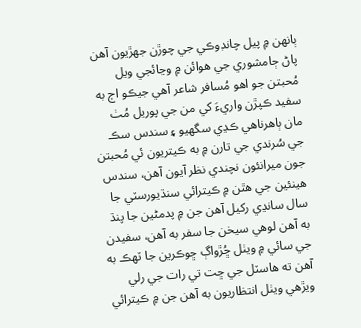ٻانهن ۾ پيل چانڊوڪي جي چوڙن جهڙيون آهن پاڻ ڄامشوري جي هوائن ۾ وڃائجي ويل مُحبتن جو اهو مُسافر شاعر آهي جيڪو اڄ به سفيد ڪپڙن واريءَ کي من جي پوريل مُٺ مان ٻاهرناهي ڪڍي سگهيو ۽ سندس سڪ جي سُرندي جي تارن ۾ به ڪيتريون ئي مُحبتن جون ميرانئون نچندي نظر آيون آهن، سندس هينئين جي هٿن ۾ ڪيترائي سنڌيورسٽي جا سال سانڍي رکيل آهن جن ۾ پدمڻين جا پنڌ به آهن لوهي سيخن جا سفر به آهن، سفيدن جي سائي ۾ ويٺل ڇُڙواڳ ڇوڪرين جا ٽهڪ به آهن ته هاسٽل جي ڇت تي رات جي رلي ويڙهي ويٺل انتظاريون به آهن جن ۾ ڪيترائي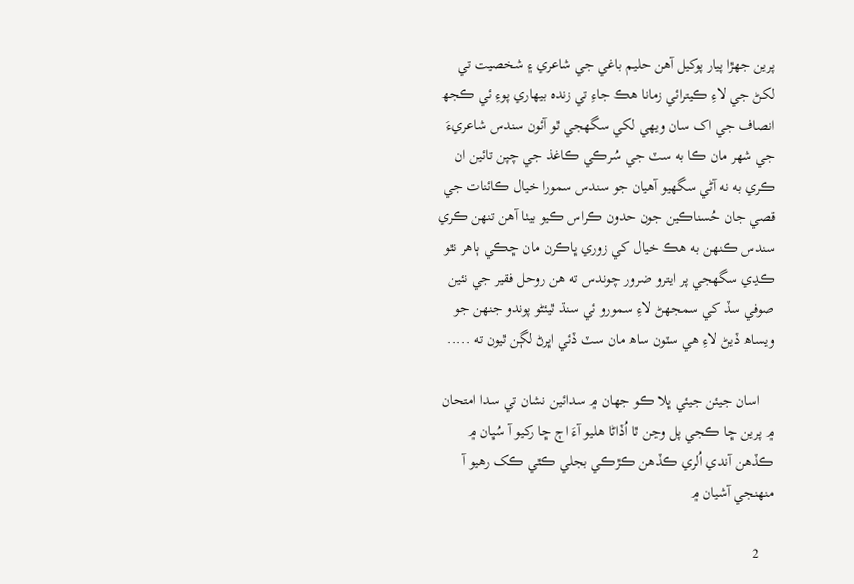پرين جهڙا پيار پوکيل آهن حليم باغي جي شاعري ۽ شخصيت تي لکڻ جي لاءِ ڪيترائي زمانا هڪ جاءِ تي زنده بيهاري پوءِ ئي ڪجھ انصاف جي اک سان ويهي لکي سگهجي ٿو آئون سندس شاعريءَ جي شهر مان ڪا به سٽ جي سُرڪي ڪاغذ جي چپن تائين ان ڪري به نه آڻي سگهيو آهيان جو سندس سمورا خيال ڪائنات جي قصي جان حُسناڪين جون حدون ڪراس ڪيو بيٺا آهن تنهن ڪري سندس ڪنهن به هڪ خيال کي زوري ڀاڪرن مان ڇڪي ٻاهر نٿو ڪڍي سگهجي پر ايترو ضرور چوندس ته هن روحل فقير جي نئين صوفي سڏ کي سمجهڻ لاءِ سمورو ئي سنڌ ٿيئڻو پوندو جنهن جو ويساھ ڏيڻ لاءِ هي سٽون ساھ مان سٽ ڏئي اڀرڻ لڳن ٿيون ته .....

    اسان جيئن جيئي ڀلا ڪو جهان ۾ سدائين نشان تي سدا امتحان ۾ پرين ڇا ڪجي پل وڃن ٿا اُڏاڻا هليو آءَ اڄ ڇا رکيو آ سُڀان ۾ ڪڏهن آندي اُلري ڪڏهن ڪڙڪي بجلي ڪٿي ڪک رهيو آ منهنجي آشيان ۾

    2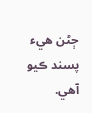ڄڻن هيء پسند ڪيو آهي.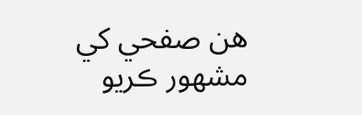هن صفحي کي مشهور ڪريو